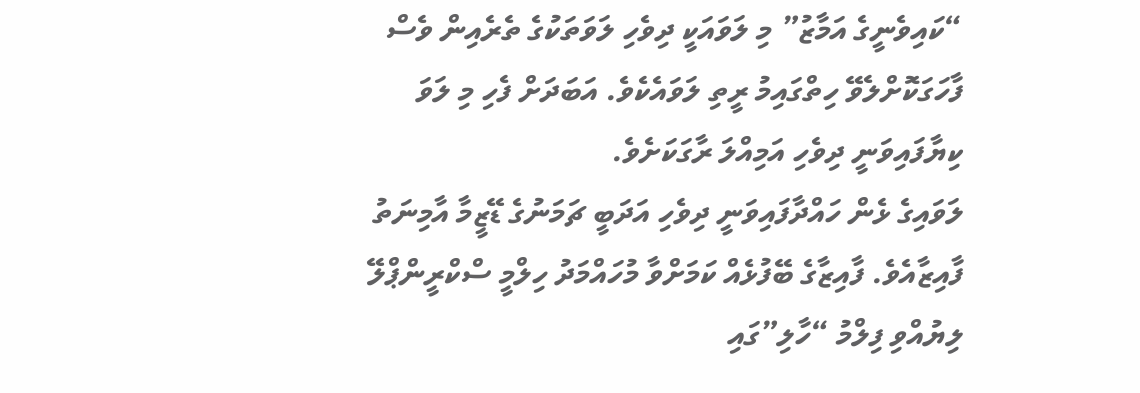“ކައިވެނީގެ އަމާޒު” މި ލަވައަކީ ދިވެހި ލަވަތަކުގެ ތެރެއިން ވެސް ފާހަގަކޮށްލެވޭ ހިތްގައިމު ރީތި ލަވައެކެވެ. އަބަދަށް ފެހި މި ލަވަ ކިޔާފައިވަނީ ދިވެހި އަމިއްލަ ރާގަކަށެވެ.
ލަވައިގެ ޅެން ހައްދާފައިވަނީ ދިވެހި އަދަބީ ޗަމަނުގެ ޑޭޒީމާ އާމިނަތު ފާއިޒާއެވެ. ފާއިޒާގެ ބޭފުޅެއް ކަމަށްވާ މުހައްމަދު ހިލްމީ ސްކްރީންޕްލޭ ލިޔުއްވި ފިލްމު “ހާލި”ގައި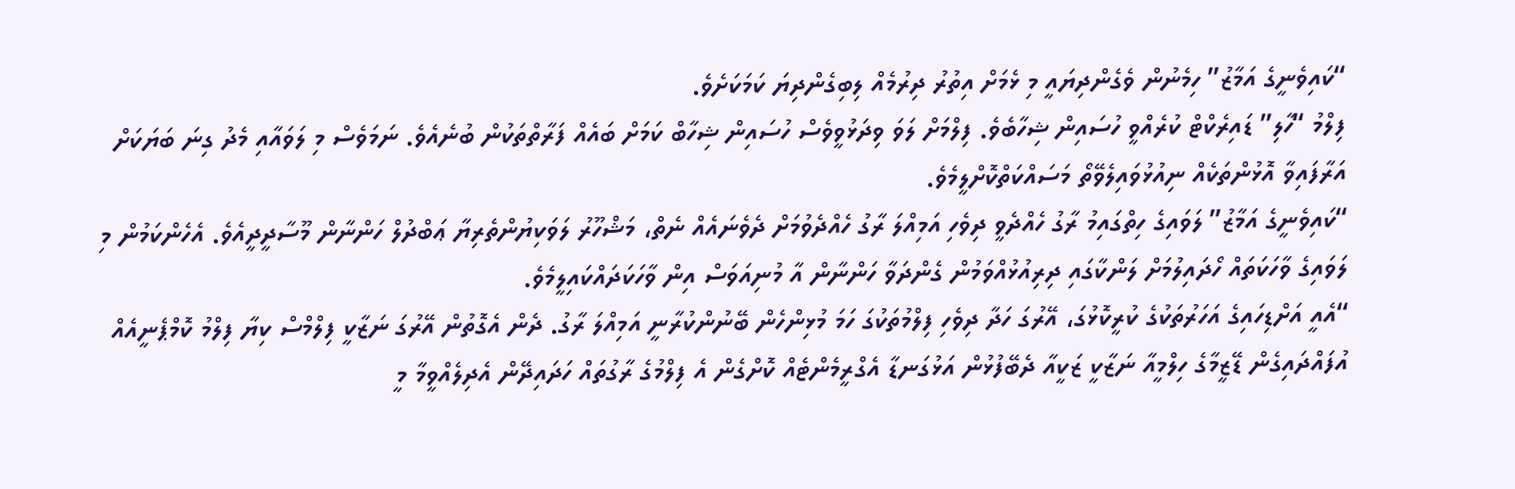“ކައިވެނީގެ އަމާޒު” ހިމެނުން ވެގެންދިޔައީ މި ޅެމަށް އިތުރު ދިރުމެއް ލިބިގެންދިޔަ ކަމަކަށެވެ.
ފިލްމު “ހާލި” ޑައިރެކްޓް ކުރެއްވީ ހުސައިން ޝިހާބެވެ. ފިލްމަށް ލަވަ ވިދަޅުވީވެސް ހުސައިން ޝިހާބް ކަމަށް ބައެއް ފަރާތްތަކުން ބުނެއެވެ. ނަމަވެސް މި ލަވައާއި މެދު ގިނަ ބަޔަކަށް އަރާފައިވާ އޮޅުންތަކެއް ނިއުޅުވައިލެވޭތޯ މަސައްކަތްކޮށްލީމެވެ.
“ކައިވެނީގެ އަމާޒު” ލަވައިގެ ހިތްގައިމު ރާގު ހެއްދެވީ ދިވެހި އަމިއްލަ ރާގު ހެއްދެވުމަށް ދެވެނައެއް ނެތް، މަޝްހޫރު ލަވަކިޔުންތެރިޔާ ޢަބްދުލް ހަންނާން މޫސާދީދީއެވެ. އެހެންކަމުން މި ލަވައިގެ ވާހަކަތައް ހޯދައިލުމަށް ލަންކާގައި ދިރިއުޅުއްވަމުން ގެންދަވާ ހަންނާން އާ މުނިއަވަސް އިން ވާހަކަދައްކައިލީމެވެ.
“އެއީ އަށްޑިހައިގެ އަހަރުތަކުގެ ކުރީކޮޅުގަ، އޭރުގަ ހަދާ ދިވެހި ފިލްމުތަކުގަ ހަމަ މުޅިންހެން ބޭނުންކުރާނީ އަމިއްލަ ރާގު. ދެން އެގޮތުން އޭރުގަ ނަޒާކީ ފިލްމްސް ކިޔާ ފިލްމު ކޮމްޕެނީއެއް އުފައްދައިގެން ޑޭޒީމާގެ ހިލްމީއާ ނަޒާކީ ޒަކީއާ ދެބޭފުޅުން އަޅުގަނޑާ އެގްރީމެންޓެއް ކޮށްގެން އެ ފިލްމުގެ ރާގުތައް ހަދައިދޭން އެދިލެއްވީމާ މީ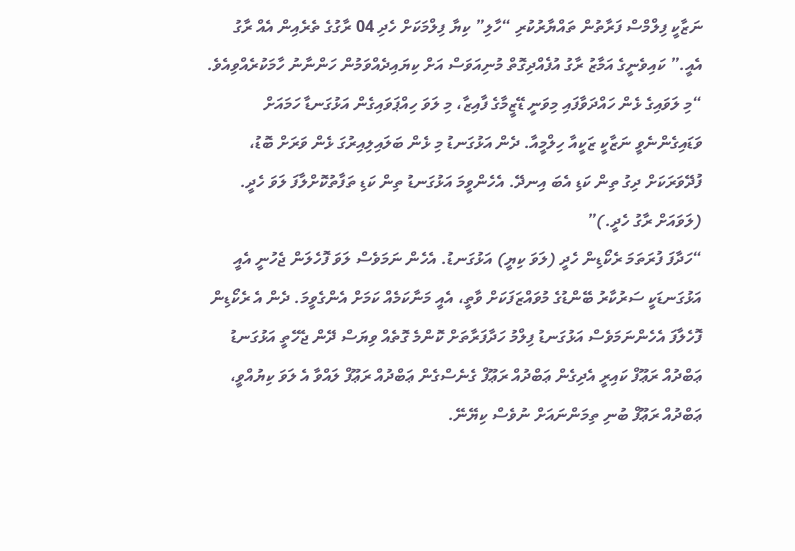ނަޒާކީ ފިލްމްސް ފަރާތުން ތައްޔާރުކުރި “ހާލި” ކިޔާ ފިލްމަކަށް ހެދި 04 ރާގުގެ ތެރެއިން އެއް ރާގު އެއީ.” ކައިވެނީގެ އަމާޒު ރާގު އުފެއްދިގޮތް މުނިއަވަސް އަށް ކިޔައިދެއްވަމުން ހަންނާނު ހާމަކުރެއްވިއެވެ.
“މި ލަވައިގެ ޅެން ހައްދަވާފައި މިވަނީ ޑޭޒީމާގެ ފާއިޒާ، މި ލަވަ ހިއްޕަވައިގެން އަޅުގަނޑާ ހަމައަށް ވަޑައިގެންނެވީ ނަޒާކީ ޒަކީއާ ހިލްމީއާ. ދެން އަޅުގަނޑު މި ޅެން ބަލައިލިއިރުގަ ޅެން ވަރަށް ބޮޑު، ފުދޭވަރަކަށް ދިގު ތިން ކަޑި އެބަ އިނދޭ. އެހެންވީމަ އަޅުގަނޑު ތިން ކަޑި ތަފާތުކޮށްލާފަ ލަވަ ހެދީ. (ލަވައަށް ރާގު ހެދީ.)”
“ހަދާފަ ފުރަތަމަ ރެކޯޑިން ހެދީ (ލަވަ ކިޔީ) އަޅުގަނޑު. އެހެން ނަމަވެސް ލަވަ ފޮހެލަން ޖެހުނީ އެއީ އަޅުގަނޑަކީ ސަރުކާރު ބޭންޑުގެ މުވައްޒަފަކަށް ވާތީ، އެއީ މަނާކަމެއް ކަމަށް އެންގެވީމަ. ދެން އެ ރެކޯޑިން ފޮހެލާފަ އެހެންނަމަވެސް އަޅުގަނޑު ފިލްމު ހަދާފަރާތަށް ކޮންމެ ގޮތެއް ވިޔަސް ދޭން ޖެހޭތީ އަޅުގަނޑު ޢަބްދުއް ރަޢޫފް ކައިރީ އެދިގެން ޢަބްދުއް ރަޢޫފް ގެނެސްގެން ޢަބްދުއް ރަޢޫފް ލައްވާ އެ ލަވަ ކިޔުއްވީ، ޢަބްދުއް ރަޢޫފް ބުނި ތިމަންނައަށް ނުވެސް ކިޔޭނޭ.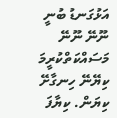އަޅުގަނޑު ބުނީ ނޫނޭ ނޫނޭ މަސައްކަތްކުރީމަ ކިޔޭނޭ ހިނގާށޭ ކިޔަން. ކިޔާފަ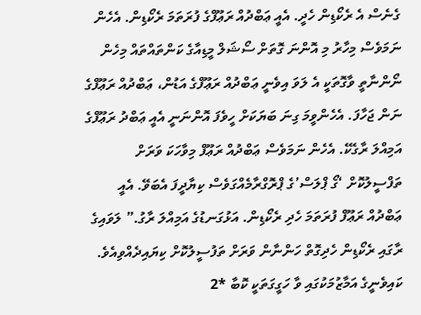ގެނެސް އެ ރެކޯޑިން ހެދީ. އެއީ ޢަބްދުއް ރަޢޫފްގެ ފުރަތަމަ ރެކޯޑިން. އެހެން ނަމަވެސް މިހާރު މި އޮންނަ ގޮތަށް ސޯޝަލް މީޑިއާގެ ކަންތައްތައް މިހެން ނޯންނާތީ ވާގޮތަކީ އެ ލަވަ އިވެނީ ޢަބްދުއް ރަޢޫފްގެ އަޑުން، ޢަބްދުއް ރަޢޫފްގެ ނަން ޖަހާފަ. އެހެންވީމަ ގިނަ ބަޔަކަށް ހީވެފަ އޮންނަނީ އެއީ ޢަބްދު ރަޢޫފްގެ އަމިއްލަ ރާގެކޭ. އެހެން ނަމަވެސް ޢަބްދުއް ރަޢޫފް މިވާހަކަ ވަރަށް ތަފްސީލުކޮށް ‘ގޯ ޕްލަސް’ގެ ޕްރޮގްރާމެއްގަވެސް ކިޔާދީފަ އެބަވޭ. އެއީ ޢަބްދުއް ރަޢޫފް ފުރަތަމަ ހެދި ރެކޯޑިން. އަޅުގަނޑުގެ އަމިއްލަ ރާގު.” ލަވައިގެ ރާގައި ރެކޯޑިން ހެދިގޮތް ހަންނާން ވަރަށް ތަފުސީލުކޮށް ކިޔައިދެއްވިއެވެ.
ކައިވެނީގެ އަމާޒުމަކުގައި ވާ ހަގީގަތަކީ ކޮބާ *2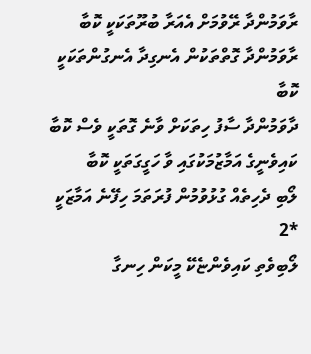ރާވަމުންދާ ރޭވުމަށް އެއަރާ ބުރޫތަކަކީ ކޮބާ
ރާވަމުންދާ ގޮތްތަކުން އެނގިދާ އެނގުންތަކަކީ ކޮބާ
ދާވަމުންދާ ސާފު ހިތަކަށް ވާނެ ގޮތަކީ ވެސް ކޮބާ
ކައިވެނީގެ އަމާޒުމަކުގައި ވާ ހަގީގަތަކީ ކޮބާ
ލޯބި ދެހިތެއް ގުޅުވުމުން ފުރަތަމަ ހިފޭނެ އަމާޒަކީ *2
ލޯބިވެތި ކައިވެންޏެކޭ މީކަން ހިނގާ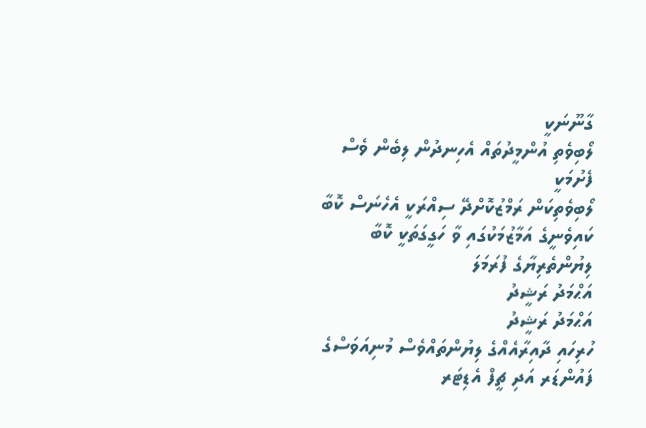ގާނޫނަކީ
ލޯބިވެތި އުންމީދުތައް އެހިނދުން ލިބެން ވެސް ފެށުމަކީ
ލޯބިވެތިކަން ރަމްޒުކޮށްދޭ ސިއްރަކީ އެހެނަސް ކޮބާ
ކައިވެނީގެ އަމާޒުމަކުގައި ވާ ހަގީގަތަކީ ކޮބާ
ލިޔުންތެރިޔާގެ ފުރަމަލަ
އަޙްމަދު ރަޝީދު
އަޙްމަދު ރަޝީދު
ހުރިހައި ދާއިރާއެއްގެ ލިޔުންތައްވެސް މުނިއަވަސްގެ ފައުންޑަރ އަދި ޗީފް އެޑިޓަރ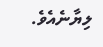ލިޔާނެއެވެ.